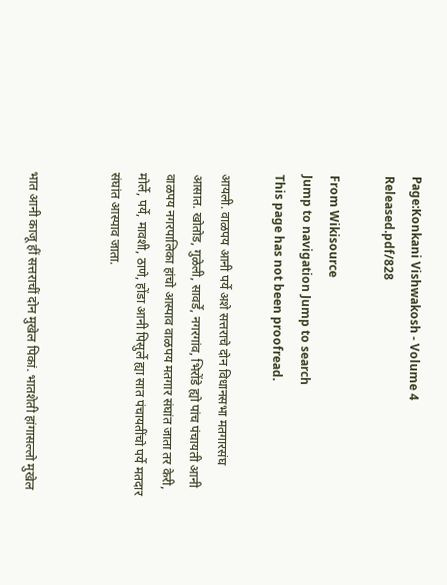Page:Konkani Vishwakosh - Volume 4 Released.pdf/828

From Wikisource
Jump to navigation Jump to search
This page has not been proofread.

आयली. वाळपय आनी पर्ये अशे सत्तराचे दोन विधानसभा मतगारसंघ आसात. खोतोड, गुळेली, सावर्डे, नगरगांव, भिरोंडे ह्यो पांच पंचायती आनी वाळपय नगरपालिका हांचो आस्पाव वाळपय मतगार संघांत जाता तर केरी, मोर्ले, पर्ये, मावशी, ठाणे, होंडा आनी पिसुर्ले ह्या सात पंचायतींचो पर्ये मतदार संघांत आस्पाव जाता.


भात आनी काजू हीं सत्तराचीं दोन मुखेल पिकां. भातशेती हांगासल्लो मुखेल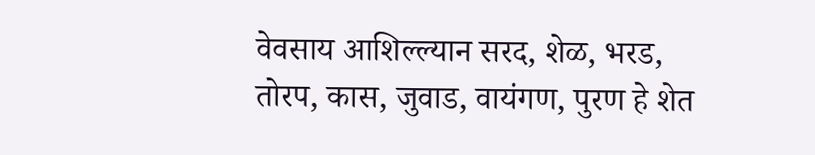वेवसाय आशिल्ल्यान सरद, शेळ, भरड, तोरप, कास, जुवाड, वायंगण, पुरण हे शेत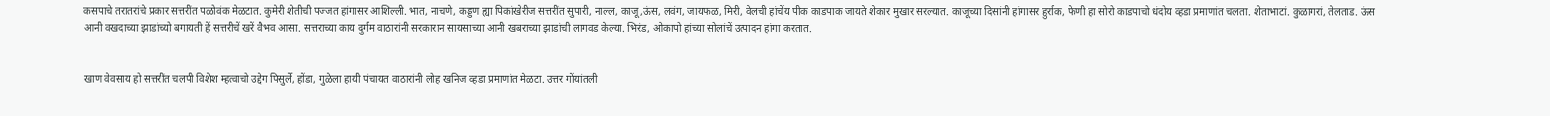कसपाचे तरातरांचे प्रकार सत्तरींत पळोवंक मेळटात. कुमेरी शेतीची पज्जत हांगासर आशिल्ली. भात, नाचणे, कड्डण ह्या पिकांखेरीज सत्तरींत सुपारी, नाल्ल, काजू,ऊंस, लवंग, जायफळ, मिरी, वेलची हांचेंय पीक काडपाक जायते शेकार मुखार सरल्यात. काजूच्या दिसांनी हांगासर हुर्राक, फेणी हा सोरो काडपाचो धंदोय व्हडा प्रमाणांत चलता. शेताभाटां. कुळागरां, तेलताड. ऊंस आनी वखदाच्या झाडांच्यो बगायती हें सत्तरीचें खरें वैभव आसा. सत्तराच्या काय दुर्गम वाठारांनी सरकारान सायसाच्या आनी खबराच्या झाडांची लागवड केल्या. भिरंड, ओकापो हांच्या सोलांचें उत्पादन हांगा करतात.


खाण वेवसाय हो सत्तरींत चलपी विशेश म्हत्वाचो उद्देग पिसुर्ले, होंडा, गुळेला हायी पंचायत वाठारांनी लोह खनिज व्हडा प्रमाणांत मेळटा. उत्तर गोंयांतली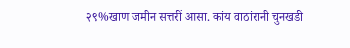२९%खाण जमीन सत्तरीं आसा. कांय वाठांरानी चुनखडी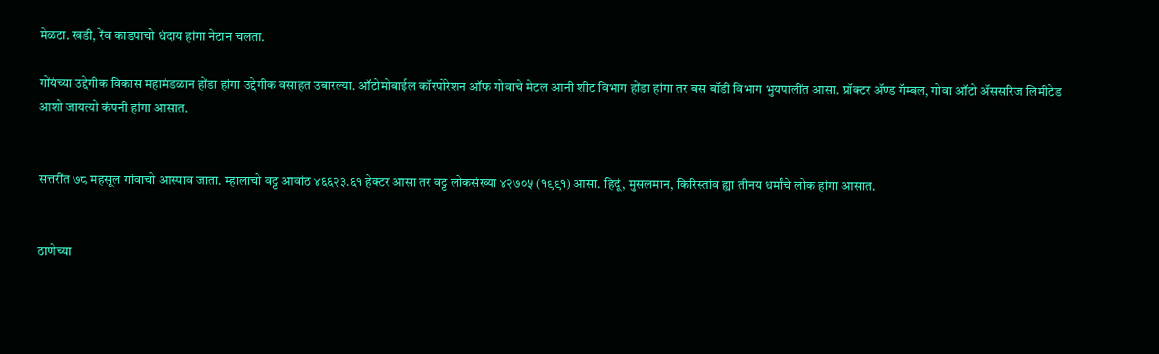मेळटा. खडी, रेंव काडपाचो धंदाय हांगा नेटान चलता.

गोंयंच्या उद्देगीक विकास महामंडळान होंडा हांगा उद्देगीक वसाहत उबारल्या. ऑटोमोबाईल कॉरपोरेशन ऑफ गोवाचे मेटल आनी शीट विभाग होंडा हांगा तर बस बॉडी विभाग भुयपालींत आसा. प्रॉक्टर ॲण्ड गॅम्बल, गोवा ऑटो ॲससरिज लिमीटेड आशो जायत्यो कंपनी हांगा आसात.


सत्तरींत ७८ महसूल गांवाचो आस्पाव जाता. म्हालाचो वट्ट आवांठ ४६६२३.६१ हेक्टर आसा तर वट्ट लोकसंख्या ४२७०५ (१९९१) आसा. हिदूं, मुसलमान, किरिस्तांव ह्या तीनय धर्मांचे लोक हांगा आसात.


ठाणेच्या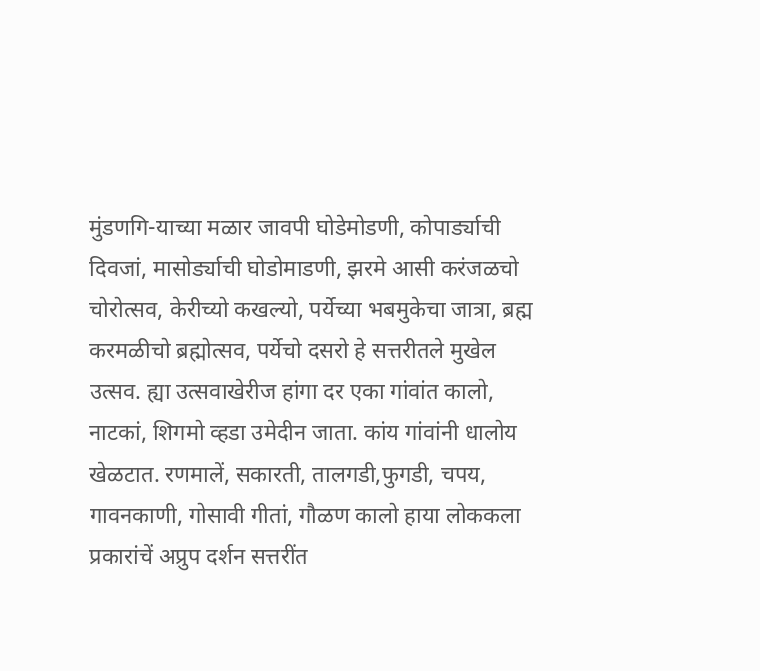मुंडणगि-याच्या मळार जावपी घोडेमोडणी, कोपार्ड्याची दिवजां, मासोर्ड्याची घोडोमाडणी, झरमे आसी करंजळचो चोरोत्सव, केरीच्यो कखल्यो, पर्येच्या भबमुकेचा जात्रा, ब्रह्म करमळीचो ब्रह्मोत्सव, पर्येचो दसरो हे सत्तरीतले मुखेल उत्सव. ह्या उत्सवाखेरीज हांगा दर एका गांवांत कालो, नाटकां, शिगमो व्हडा उमेदीन जाता. कांय गांवांनी धालोय खेळटात. रणमालें, सकारती, तालगडी,फुगडी, चपय, गावनकाणी, गोसावी गीतां, गौळण कालो हाया लोककला प्रकारांचें अप्रुप दर्शन सत्तरींत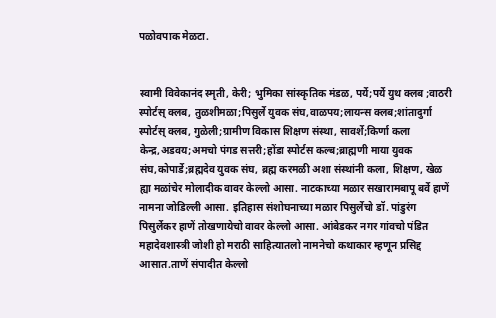पळोवपाक मेळटा.


स्वामी विवेकानंद स्मृती, केरी; भुमिका सांस्कृतिक मंडळ, पर्ये;पर्ये युथ क्लब ;वाठरी स्पोर्टस् क्लब, तुळशीमळा;पिसुर्ले युवक संघ,वाळपय;लायन्स क्लब;शांतादुर्गा स्पोर्टस् क्लब, गुळेली;ग्रामीण विकास शिक्षण संस्था, सावर्शे;किर्णा कला केन्द्र,अडवय;अमचो पंगड सत्तरी;होंडा स्पोर्टस कल्ब;ब्राह्मणी माया युवक संघ,कोपार्डे;ब्रह्मदेव युवक संघ, ब्रह्म करमळी अशा संस्थांनी कला, शिक्षण, खेळ ह्या मळांचेर मोलादीक वावर केल्लो आसा. नाटकाच्या मळार सखारामबापू बर्वे हाणें नामना जोडिल्ली आसा. इतिहास संशोघनाच्या मळार पिसुर्लेचो डॉ. पांडुरंग पिसुर्लेकर हाणें तोखणायेचो वावर केल्लो आसा. आंबेडकर नगर गांवचो पंडित महादेवशास्त्री जोशी हो मराठी साहित्यातलो नामनेचो कथाकार म्हणून प्रसिद्द आसात.ताणें संपादीत केल्लो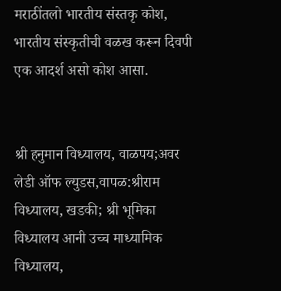मराठींतलो भारतीय संस्तकृ कोश, भारतीय संस्कृतीची वळख करून दिवपी एक आदर्श असो कोश आसा.


श्री हनुमान विध्यालय, वाळपय;अवर लेडी ऑफ ल्युडस,वापळ:श्रीराम विध्यालय, खडकी; श्री भूमिका विध्यालय आनी उच्च माध्यामिक विध्यालय,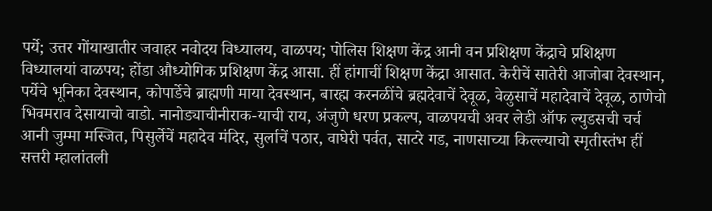पर्ये; उत्तर गोंयाखातीर जवाहर नवोदय विध्यालय, वाळपय; पोलिस शिक्षण केंद्र आनी वन प्रशिक्षण केंद्राचे प्रशिक्षण विध्यालयां वाळपय; होंडा औध्योगिक प्रशिक्षण केंद्र आसा. हीं हांगाचीं शिक्षण केंद्रा आसात. केरीचें सातेरी आजोबा देवस्थान, पर्येचे भूनिका देवस्थान, कोपार्डेचे ब्राह्मणी माया देवस्थान, बारह्म करनळींचे ब्रह्मदेवाचें देवूळ, वेळुसाचें महादेवाचें देवूळ, ठाणेचो भिवमराव देसायाचो वाडो. नानोड्याचीनीराक-याची राय, अंजुणे धरण प्रकल्प, वाळपयची अवर लेडी ऑफ ल्युडसची चर्च आनी जुम्मा मस्जित, पिसुर्लेचें महादेव मंदिर, सुर्लाचें पठार, वाघेरी पर्वत, साटरे गड, नाणसाच्या किल्ल्याचो स्मृतीस्तंभ हीं सत्तरी म्हालांतली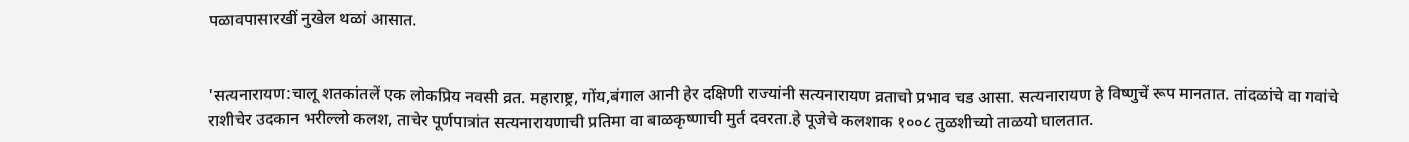पळावपासारखीं नुखेल थळां आसात.


'सत्यनारायण:चालू शतकांतलें एक लोकप्रिय नवसी व्रत. महाराष्ट्र, गोंय,बंगाल आनी हेर दक्षिणी राज्यांनी सत्यनारायण व्रताचो प्रभाव चड आसा. सत्यनारायण हे विष्णुचें रूप मानतात. तांदळांचे वा गवांचे राशीचेर उदकान भरील्लो कलश, ताचेर पूर्णपात्रांत सत्यनारायणाची प्रतिमा वा बाळकृष्णाची मुर्त दवरता.हे पूजेचे कलशाक १००८ तुळशीच्यो ताळयो घालतात.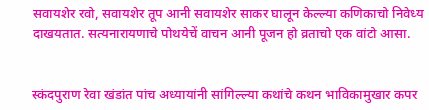सवायशेर रवो, सवायशेर तूप आनी सवायशेर साकर घालून केल्ल्या कणिकाचो निवेध्य दाखयतात. सत्यनारायणाचे पोथयेचें वाचन आनी पूजन हो व्रताचो एक वांटो आसा.


स्कंदपुराण रेवा खंडांत पांच अध्यायांनी सांगिल्ल्या कथांचे कथन भाविकामुखार कपर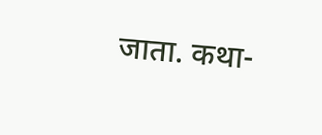जाता. कथा-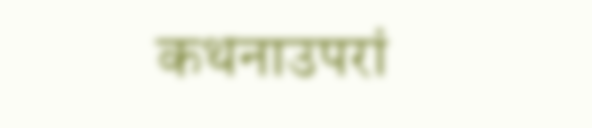कथनाउपरां